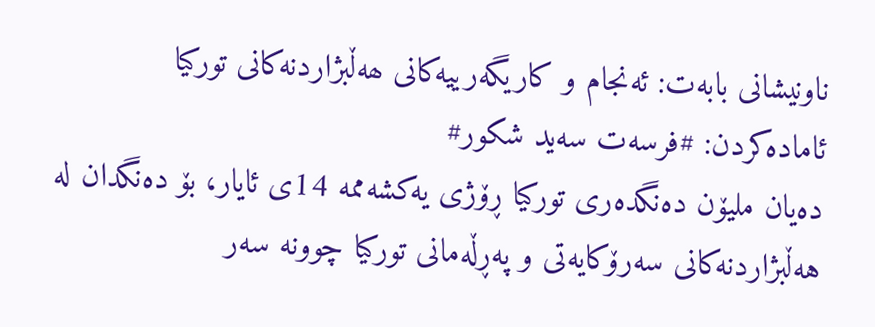ناونیشانی بابەت: ئەنجام و کاریگەرییەکانی ھەڵبژاردنەکانی تورکیا
ئامادەکردن: #فرسەت سەید شکور#
دەیان ملیۆن دەنگدەری تورکیا ڕۆژی یەکشەممە 14ی ئایار، بۆ دەنگدان لە هەڵبژاردنەکانی سەرۆکایەتی و پەڕڵەمانی تورکیا چوونە سەر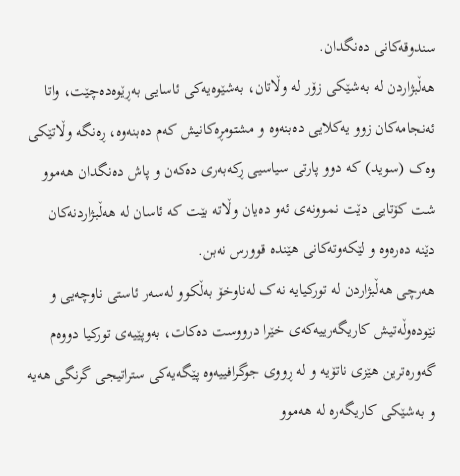سندوقەکانی دەنگدان.
ھەڵبژاردن لە بەشێکی زۆر لە وڵاتان، بەشێوەیەکی ئاسایی بەڕێوەدەچێت، واتا ئەنجامەکان زوو یەکلایی دەبنەوە و مشتومڕەکانیش کەم دەبنەوە، ڕەنگە وڵاتێکی وەک (سوید) کە دوو پارتی سیاسیی ڕکەبەری دەکەن و پاش دەنگدان ھەموو شت کۆتایی دێت نموونەی ئەو دەیان وڵاتە بێت کە ئاسان لە ھەڵبژاردنەکان دێنە دەرەوە و لێکەوتەکانی ھێندە قوورس نەبن.
ھەرچی ھەڵبژاردن لە تورکیایە نەک لەناوخۆ بەڵکوو لەسەر ئاستی ناوچەیی و نێودەوڵەتیش کاریگەرییەکەی خێرا درووست دەکات، بەوپێیەی تورکیا دووەم گەورەترین ھێزی ناتۆیە و لە ڕووی جوگرافییەوە پێگەیەکی ستراتیجی گرنگی ھەیە و بەشێکی کاریگەرە لە ھەموو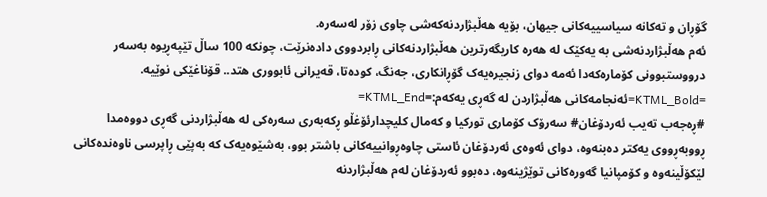گۆڕان و تەکانە سیاسییەکانی جیھان، بۆیە ھەڵبژاردنەکەشی چاوی زۆر لەسەرە.
ئەم ھەڵبژاردنەشی بە یەکێک لە ھەرە کاریگەرترین ھەڵبژاردنەکانی ڕابردووی دادەنرێت، چونکە 100 ساڵ تێپەڕیوە بەسەر درووستبوونی کۆمارەکەدا ئەمە دوای زنجیرەیەک گۆڕانکاری، جەنگ، کودەتا، قەیرانی ئابووری ھتد.. قۆناغێکی نوێیە.
=KTML_Bold=ئەنجامەکانی ھەڵبژاردن لە گەڕی یەکەم:=KTML_End=
#ڕەجەب تەیب ئەردۆغان# سەرۆک کۆماری تورکیا و کەمال کلیچدارئۆغڵو ڕکەبەری سەرەکی لە هەڵبژاردنی گەڕی دووەمدا ڕووبەڕووی یەکتر دەبنەوە، دوای ئەوەی ئەردۆغان ئاستی چاوەڕوانییەکانی باشتر بوو، بەشێوەیەک کە بەپێی ڕاپرسی ناوەندەکانی لێکۆڵینەوە و کۆمپانیا گەورەکانی توێژینەوە، دەبوو ئەردۆغان لەم ھەڵبژاردنە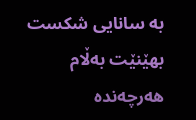بە سانایی شکست بھێنێت بەڵام ھەرچەندە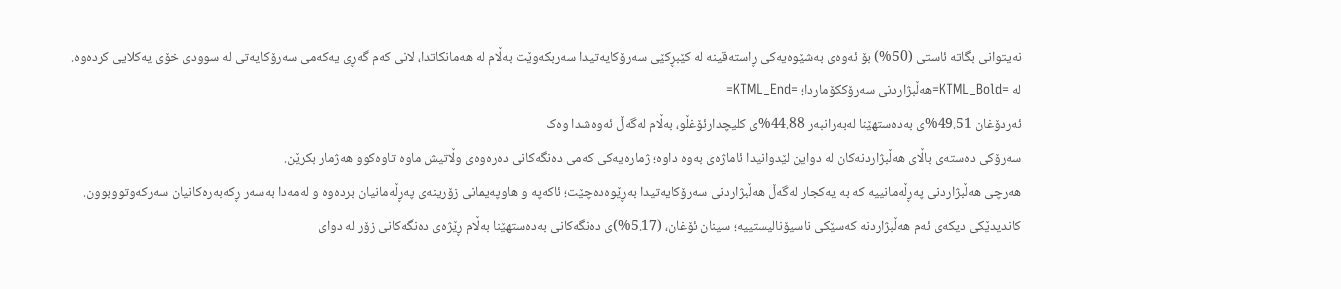نەیتوانی بگاتە ئاستی (50%) بۆ ئەوەی بەشێوەیەکی ڕاستەقینە لە کێبڕکێی سەرۆکایەتیدا سەربکەوێت بەڵام لە ھەمانکاتدا، لانی کەم گەڕی یەکەمی سەرۆکایەتی لە سوودی خۆی یەکلایی کردەوە.
لە =KTML_Bold=ھەڵبژاردنی سەرۆککۆماردا؛ =KTML_End=
ئەردۆغان 49.51%ی بەدەستهێنا لەبەرانبەر 44.88%ی کلیچدارئۆغڵو، بەڵام لەگەڵ ئەوەشدا وەک
سەرۆکی دەستەی باڵای هەڵبژاردنەکان لە دواین لێدوانیدا ئاماژەی بەوە داوە؛ ژمارەیەکی کەمی دەنگەکانی دەرەوەی وڵاتیش ماوە تاوەکوو ھەژمار بکرێن.
ھەرچی ھەڵبژاردنی پەڕڵەمانییە کە بە یەکجار لەگەڵ ھەڵبژاردنی سەرۆکایەتیدا بەڕێوەدەچێت؛ ئاکەپە و ھاوپەیمانی زۆرینەی پەڕڵەمانیان بردەوە و لەمەدا بەسەر ڕکەبەرەکانیان سەرکەوتووبوون.
کاندیدێکی دیکەی ئەم ھەڵبژاردنە کەسێکی ناسیۆنالیستییە؛ سینان ئۆغان، (5.17%)ی دەنگەکانی بەدەستهێنا بەڵام ڕێژەی دەنگەکانی زۆر لە دوای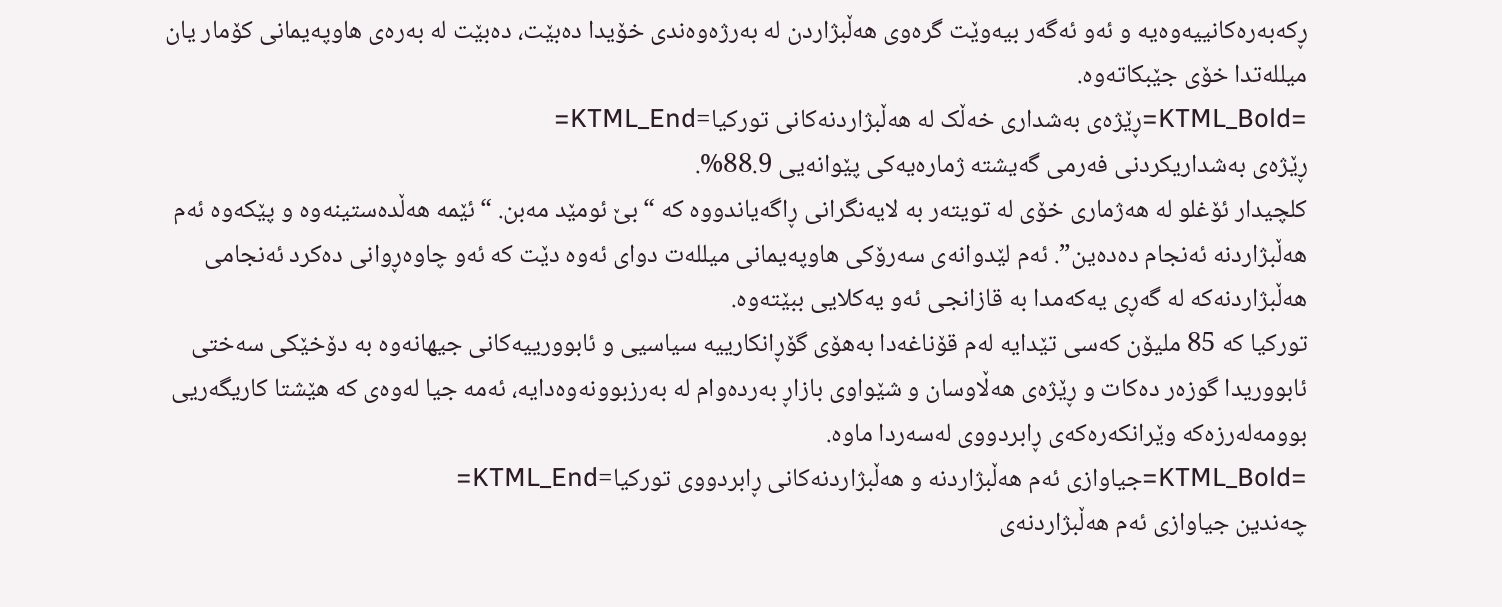ڕکەبەرەکانییەوەیە و ئەو ئەگەر بیەوێت گرەوی ھەڵبژاردن لە بەرژەوەندی خۆیدا دەبێت، دەبێت لە بەرەی ھاوپەیمانی کۆمار یان میللەتدا خۆی جێبکاتەوە.
=KTML_Bold=ڕێژەی بەشداری خەڵک لە ھەڵبژاردنەکانی تورکیا=KTML_End=
ڕێژەی بەشداریکردنی فەرمی گەیشتە ژمارەیەکی پێوانەیی 88.9%.
کلچیدار ئۆغلو لە هەژماری خۆی لە تویتەر بە لایەنگرانی ڕاگەیاندووە کە “بێ ئومێد مەبن. “ئێمە هەڵدەستینەوە و پێکەوە ئەم هەڵبژاردنە ئەنجام دەدەین”. ئەم لێدوانەی سەرۆکی ھاوپەیمانی میللەت دوای ئەوە دێت کە ئەو چاوەڕوانی دەکرد ئەنجامی ھەڵبژاردنەکە لە گەڕی یەکەمدا بە قازانجی ئەو یەکلایی ببێتەوە.
تورکیا کە 85 ملیۆن کەسی تێدایە لەم قۆناغەدا بەھۆی گۆڕانکارییە سیاسیی و ئابوورییەکانی جیھانەوە بە دۆخێکی سەختی ئابووریدا گوزەر دەکات و ڕێژەی ھەڵاوسان و شێواوی بازاڕ بەردەوام لە بەرزبوونەوەدایە، ئەمە جیا لەوەی کە ھێشتا کاریگەریی بوومەلەرزەکە وێرانکەرەکەی ڕابردووی لەسەردا ماوە.
=KTML_Bold=جیاوازی ئەم ھەڵبژاردنە و ھەڵبژاردنەکانی ڕابردووی تورکیا=KTML_End=
چەندین جیاوازی ئەم ھەڵبژاردنەی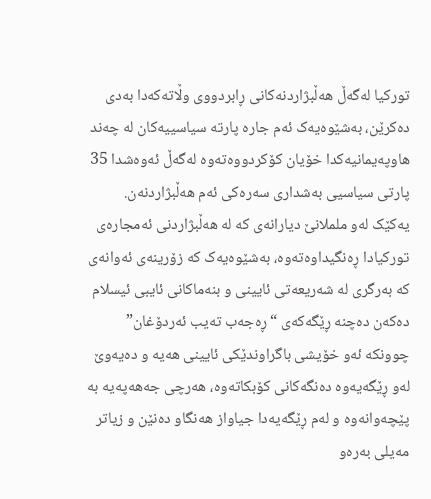تورکیا لەگەڵ ھەڵبژاردنەکانی ڕابردووی وڵاتەکەدا بەدی دەکرێن، بەشێوەیەک ئەم جارە پارتە سیاسییەکان لە چەند ھاوپەیمانیەکدا خۆیان کۆکردووەتەوە لەگەڵ ئەوەشدا 35 پارتی سیاسیی بەشداری سەرەکی ئەم ھەڵبژاردنەن.
یەکێک لەو ململانێ دیارانەی کە لە ھەڵبژاردنی ئەمجارەی تورکیادا ڕەنگیداوەتەوە، بەشێوەیەک کە زۆرینەی ئەوانەی کە بەرگری لە شەریعەتی ئایینی و بنەماکانی ئایبی ئیسلام دەکەن دەچنە ڕێگەکەی “ڕەجەب تەیب ئەردۆغان” چوونکە ئەو خۆیشی باگراوندێکی ئایینی ھەیە و دەیەوێ لەو ڕێگەیەوە دەنگەکانی کۆبکاتەوە، ھەرچی جەھەپەیە بە پێچەوانەوە و لەم ڕێگەیەدا جیاواز ھەنگاو دەنێن و زیاتر مەیلی بەرەو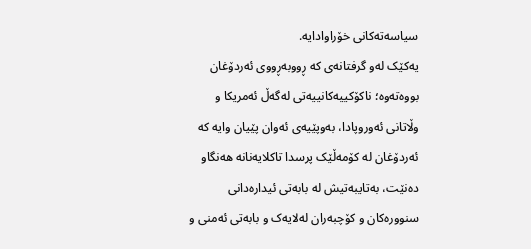سیاسەتەکانی خۆراوادایە.
یەکێک لەو گرفتانەی کە ڕووبەڕووی ئەردۆغان بووەتەوە؛ ناکۆکییەکانییەتی لەگەڵ ئەمریکا و وڵاتانی ئەوروپادا، بەوپێیەی ئەوان پێیان وایە کە ئەردۆغان لە کۆمەڵێک پرسدا تاکلایەنانە ھەنگاو دەنێت، بەتایبەتیش لە بابەتی ئیدارەدانی سنوورەکان و کۆچبەران لەلایەک و بابەتی ئەمنی و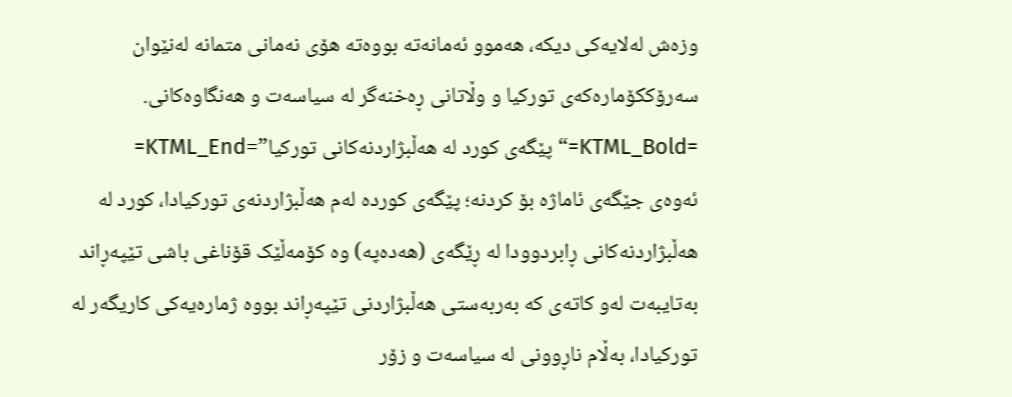وزەش لەلایەکی دیکە، ھەموو ئەمانەتە بووەتە ھۆی نەمانی متمانە لەنێوان سەرۆککۆمارەکەی تورکیا و وڵاتانی ڕەخنەگر لە سیاسەت و ھەنگاوەکانی.
=KTML_Bold=“پێگەی کورد لە ھەڵبژاردنەکانی تورکیا”=KTML_End=
ئەوەی جێگەی ئاماژە بۆ کردنە؛ پێگەی کوردە لەم ھەڵبژاردنەی تورکیادا، کورد لە ھەڵبژاردنەکانی ڕابردوودا لە ڕێگەی (ھەدەپە) وە کۆمەڵێک قۆناغی باشی تێپەڕاند بەتایبەت لەو کاتەی کە بەربەستی ھەڵبژاردنی تێپەڕاند بووە ژمارەیەکی کاریگەر لە تورکیادا، بەڵام ناڕوونی لە سیاسەت و زۆر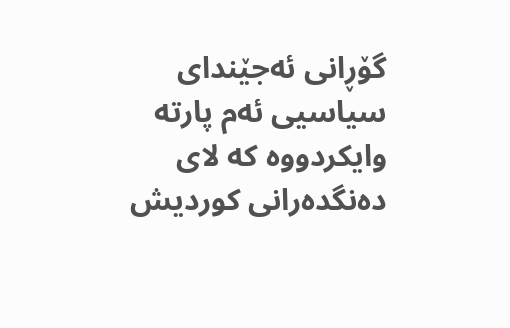گۆڕانی ئەجێندای سیاسیی ئەم پارتە وایکردووە کە لای دەنگدەرانی کوردیش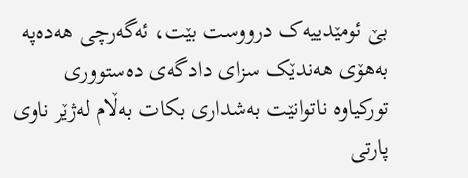بێ ئومێدییەک درووست بێت، ئەگەرچی ھەدەپە بەھۆی ھەندێک سزای دادگەی دەستووری تورکیاوە ناتوانێت بەشداری بکات بەڵام لەژێر ناوی پارتی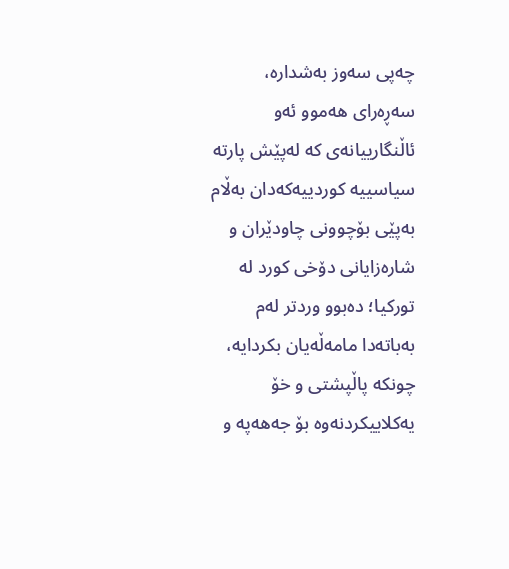چەپی سەوز بەشدارە، سەڕەرای ھەموو ئەو ئاڵنگارییانەی کە لەپێش پارتە سیاسییە کوردییەکەدان بەڵام بەپێی بۆچوونی چاودێران و شارەزایانی دۆخی کورد لە تورکیا؛ دەبوو وردتر لەم بەباتەدا مامەڵەیان بکردایە، چونکە پاڵپشتی و خۆ یەکلاییکردنەوە بۆ جەھەپە و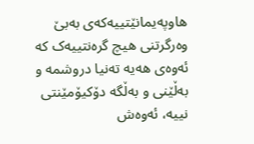ھاوپەیمانێتییەکەی بەبێ وەرگرتنی ھیچ گرەنتییەک کە ئەوەی ھەیە تەنیا دروشمە و بەڵێنی و بەڵگە دۆکیۆمێنتی نییە، ئەوەش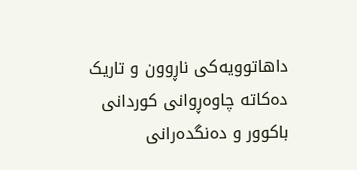داھاتوویەکی ناڕوون و تاریک دەکاتە چاوەڕوانی کوردانی باکوور و دەنگدەرانی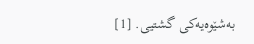بەشێوەیەکی گشتیی. [1]